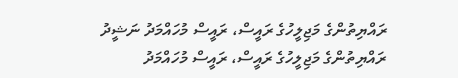ރައްޔިތުންގެ މަޖިލީހުގެ ރައީސް، ރައީސް މުހައްމަދު ނަޝީދު
ރައްޔިތުންގެ މަޖިލީހުގެ ރައީސް، ރައީސް މުހައްމަދު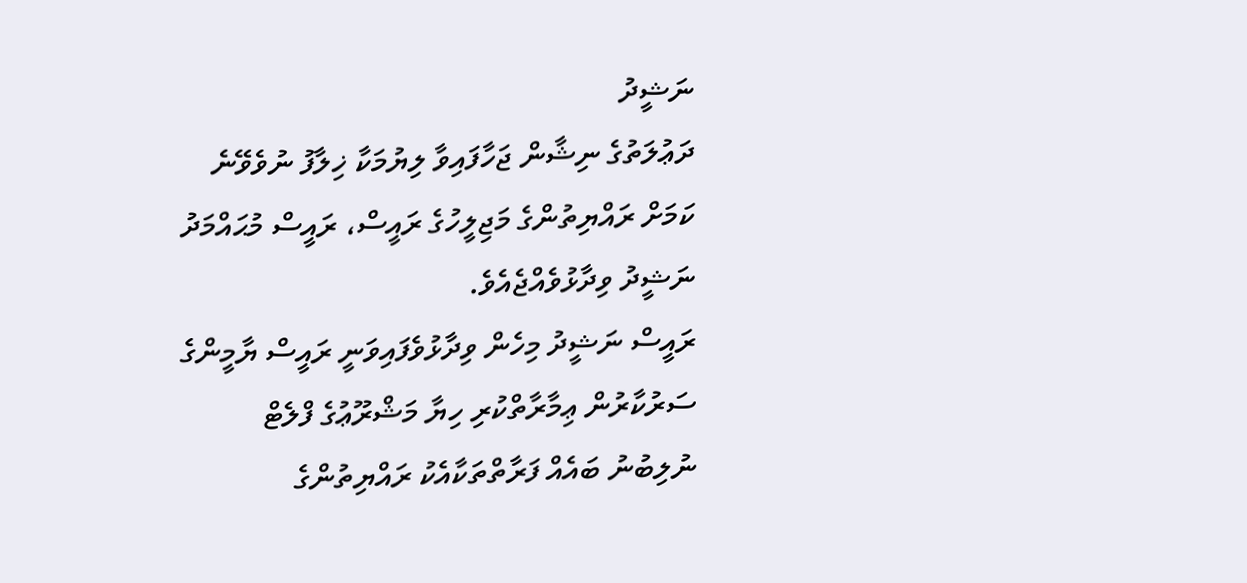ނަޝީދު
ދަޢުލަތުގެ ނިޝާން ޖަހާފައިވާ ލިޔުމަކާ ޚިލާފު ނުވެވޭނެ ކަމަށް ރައްޔިތުންގެ މަޖިލީހުގެ ރައީސް، ރައީސް މުޙައްމަދު ނަޝީދު ވިދާޅުވެއްޖެއެވެ.
ރައީސް ނަޝީދު މިހެން ވިދާޅުވެފައިވަނީ ރައީސް ޔާމީންގެ ސަރުކާރުން ޢިމާރާތްކުރި ހިޔާ މަޝްރޫޢުގެ ފްލެޓް ނުލިބުނު ބައެއް ފަރާތްތަކާއެކު ރައްޔިތުންގެ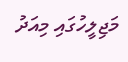މަޖިލީހުގައި މިއަދު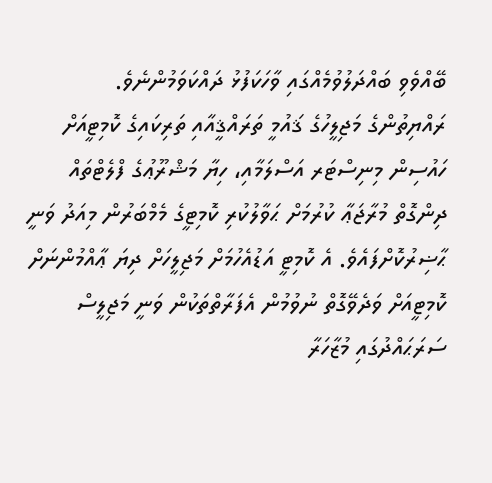ބޭއްވެވި ބައްދަލުވުމެއްގައި ވާހަކަފުޅު ދައްކަވަމުންނެވެ.
ރައްޔިތުންގެ މަޖިލީހުގެ ޤައުމީ ތަރައްޤީއާއި ތަރިކައިގެ ކޮމިޓީއަށް ހައުސިން މިނިސްޓަރ އަސްލަމާއި، ހިޔާ މަޝްރޫޢުގެ ފްލެޓްތައް ދިންގޮތް މުރާޖަޢާ ކުރުމަށް ޙަވާލުކުރި ކޮމިޓީގެ މެމްބަރުން މިއަދު ވަނީ ޙާޟިރުކޮށްފައެވެ. އެ ކޮމިޓީ އަޑުއެހުމަށް މަޖިލީހަށް ދިޔަ ޢާއްމުންނަށް ކޮމިޓީއަށް ވަދެވޭގޮތް ނުވުމުން އެފަރާތްތަކުން ވަނީ މަޖިލީސް ސަރަޙައްދުގައި މުޒާހަރާ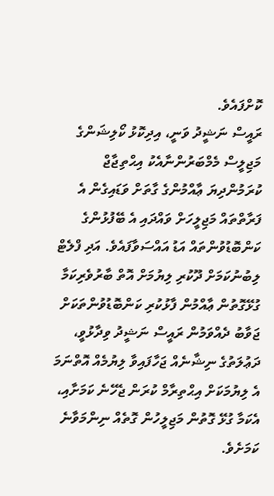ކޮށްފައެވެ.
ރައީސް ނަޝީދު ވަނީ، އިދިކޮޅު ކޯލިޝަންގެ މަޖިލީސް މެމްބަރުންނާއެކު އިޙްތިޖާޖް ކުރަމުންދިޔަ ޢާއްމުންގެ ގާތަށް ވަޑައިގެން އެ ފަރާތްތައް މަޖިލީހަށް ވައްދައި އެ ބޭފުޅުންގެ ކަންބޮޑުވުންތައް އަޑު އައްސަވާފައެވެ. އަދި ފްލެޓް ލިބުނުކަމަށް ދޫކުރި ލިޔުމަށް އޮތް ބާރުވެރިކަމާ ގުޅޭގޮތުން ޢާއްމުން ފާޅުކުރި ކަންބޮޑުވުންތަކަށް ޖަވާބު ދެއްވަމުން ރައީސް ނަޝީދު ވިދާޅުވީ، ދަޢުލަތުގެ ނިޝާނެއް ޖަހާފައިވާ ލިޔުމެއް އޮތްނަމަ އެ ލިޔުމަކަށް އިޙްތިރާމް ކުރަން ޖެހޭނެ ކަމަށާއި، އެކަމާ ގުޅޭ ގޮތުން މަޖިލީހުން ގޮތެއް ނިންމަވާނެ ކަމަށެވެ.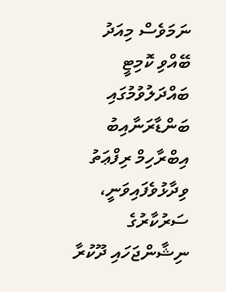ނަމަވެސް މިއަދު ބޭއްވި ކޮމިޓީ ބައްދަލުވުމުގައި ބަންޑާރަނާއިބު އިބްރާހިމް ރިފްޢަތު ވިދާޅުވެފައިވަނީ، ސަރުކާރުގެ ނިޝާންޖަހައި ދޫކުރާ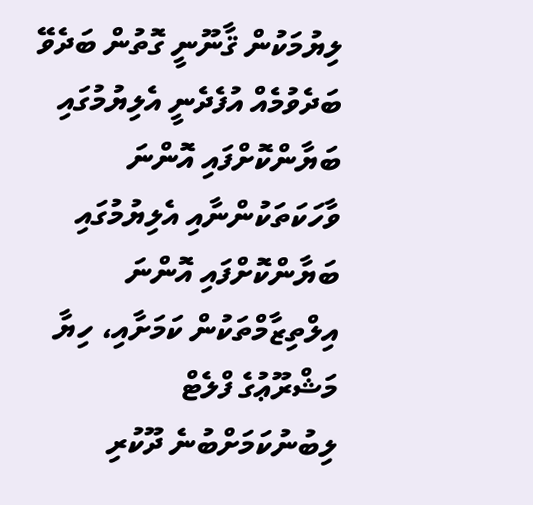ލިޔުމަކުން ޤާނޫނީ ގޮތުން ބަދެވޭ ބަދެވުމެއް އުފެދެނީ އެލިޔުމުގައި ބަޔާންކޮށްފައި އޮންނަ ވާހަކަތަކުންނާއި އެލިޔުމުގައި ބަޔާންކޮށްފައި އޮންނަ އިލްތިޒާމްތަކުން ކަމަށާއި، ހިޔާ މަޝްރޫޢުގެ ފްލެޓް ލިބުނުކަމަށްބުނެ ދޫކުރި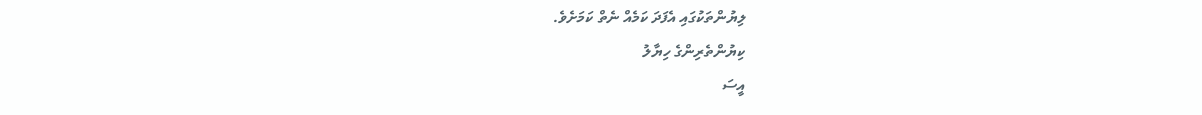ލިޔުންތަކުގައި އެފަދަ ކަމެއް ނެތް ކަމަށެވެ.
ކިޔުންތެރިންގެ ހިޔާލު
އީސަ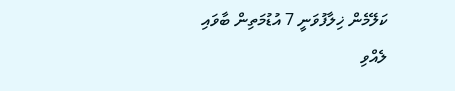ކަލޭމެން ޚިލާފުވަނީ 7 އުޑުމަތިން ބާވައި ލެއްވި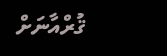ޤުރްއާނަށް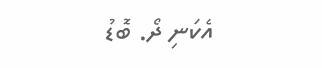އެކަނި ދޯ. ބޮޑު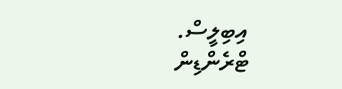އިބިލީސް.
ޓްރެންޑިން